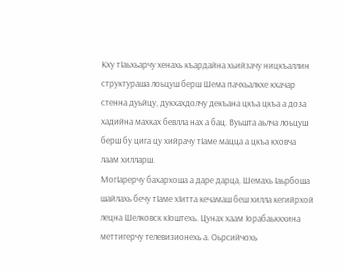Кху тIаьхьарчу хенахь къардайна хьийзачу ницкъаллин структураша лоьцуш берш Шема пачхьалкхе кхачар стенна дуьйцу, дукхахдолчу декъана цкъа цкъа а доза хадийна махках бевлла нах а бац. Вуьшта аьлча лоьцуш берш бу цига цу хийрачу тIаме мацца а цкъа кховча лаам хилларш.
МогIарерчу бахархоша а даре дарца, Шемахь Iаьрбоша шайлахь бечу тIаме хIитта кечамаш беш хилла кегийрхой лецна Шелковск кIоштехь. Цунах хаам Iорабаьккхина меттигерчу телевизионехь а. Оьрсийчохь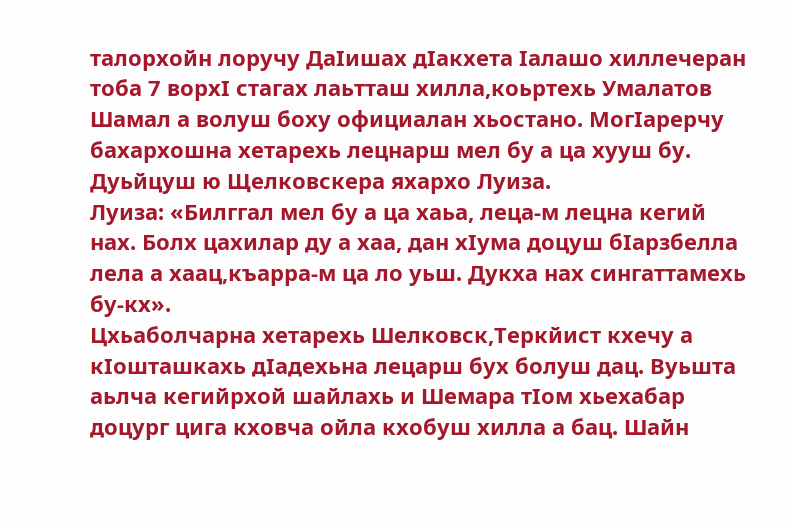талорхойн лоручу ДаIишах дIакхета Iалашо хиллечеран тоба 7 ворхI стагах лаьтташ хилла,коьртехь Умалатов Шамал а волуш боху официалан хьостано. МогIарерчу бахархошна хетарехь лецнарш мел бу а ца хууш бу. Дуьйцуш ю Щелковскера яхархо Луиза.
Луиза: «Билггал мел бу а ца хаьа, леца-м лецна кегий нах. Болх цахилар ду а хаа, дан хIума доцуш бIарзбелла лела а хаац,къарра-м ца ло уьш. Дукха нах сингаттамехь бу-кх».
Цхьаболчарна хетарехь Шелковск,Теркйист кхечу а кIошташкахь дIадехьна лецарш бух болуш дац. Вуьшта аьлча кегийрхой шайлахь и Шемара тIом хьехабар доцург цига кховча ойла кхобуш хилла а бац. Шайн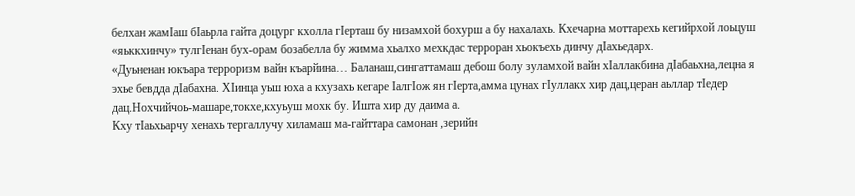белхан жамIаш бIаьрла гайта доцург кхолла гIерташ бу низамхой бохурш а бу нахалахь. Кхечарна моттарехь кегийрхой лоьцуш «яьккхинчу» тулгIенан бух-орам бозабелла бу жимма хьалхо мехкдас терроран хьокъехь динчу дIахьедарх.
«Дуьненан юкъара терроризм вайн къарйина… Баланаш,сингаттамаш дебош болу зуламхой вайн хIаллакбина дIабаьхна,лецна я эхье бевдда дIабахна. ХIинца уьш юха а кхузахь кегаре IалгIож ян гIерта,амма цунах гIуллакх хир дац,церан аьллар тIедер дац.Нохчийчоь-машаре,токхе,кхуьуш мохк бу. Ишта хир ду даима а.
Кху тIаьхьарчу хенахь тергаллучу хиламаш ма-гайттара самонан ,зерийн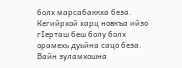болх марсабаккха беза. Кегийрхой харц новкъа ийзо гIерташ беш болу болх орамехь дуьйна сацо беза. Вайн зуламхошна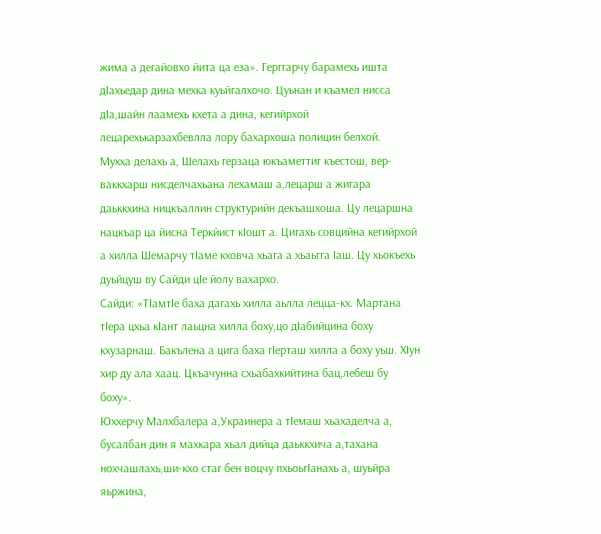жима а дегайовхо йита ца еза». Герггарчу барамехь ишта дIахьедар дина мехка куьйгалхочо. Цуьнан и къамел нисса дIа,шайн лаамехь кхета а дина, кегийрхой лецарехькарзахбевлла лору бахархоша полицин белхой.
Мухха делахь а, Шелахь герзаца юкъаметтиг къестош, вер-ваккхарш нисделчахьана лехамаш а,лецарш а жигара даьккхина ницкъаллин структурийн декъашхоша. Цу лецаршна нацкъар ца йисна Теркйист кIошт а. Цигахь совцийна кегийрхой а хилла Шемарчу тIаме кховча хьага а хьаьгга Iаш. Цу хьокъехь дуьйцуш ву Сайди цIе йолу вахархо.
Сайди: «ТIамтIе баха дагахь хилла аьлла лецца-кх. Мартана тIера цхьа кIант лаьцна хилла боху,цо дIабийцина боху кхузарнаш. Бакълена а цига баха гIерташ хилла а боху уьш. ХIун хир ду ала хаац. Цкъачунна схьабахкийтина бац,лебеш бу боху».
Юххерчу Малхбалера а,Украинера а тIемаш хьахаделча а, бусалбан дин я махкара хьал дийца даьккхича а,тахана нохчашлахь,ши-кхо стаг бен воцчу пхьоьгIанахь а, шуьйра яьржина,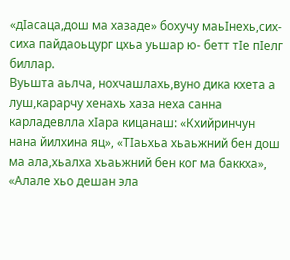«дIасаца,дош ма хазаде» бохучу маьIнехь,сих-сиха пайдаоьцург цхьа уьшар ю- бетт тIе пIелг биллар.
Вуьшта аьлча, нохчашлахь,вуно дика кхета а луш,карарчу хенахь хаза неха санна карладевлла хIара кицанаш: «Кхийринчун нана йилхина яц», «ТIаьхьа хьаьжний бен дош ма ала,хьалха хьаьжний бен ког ма баккха», «Алале хьо дешан эла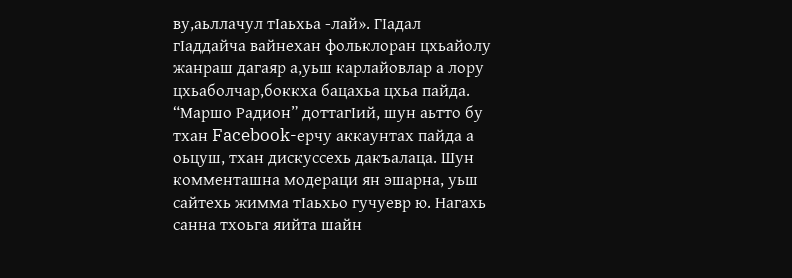ву,аьллачул тIаьхьа -лай». ГIадал гIаддайча вайнехан фольклоран цхьайолу жанраш дагаяр а,уьш карлайовлар а лору цхьаболчар,боккха бацахьа цхьа пайда.
“Маршо Радион” доттагIий, шун аьтто бу тхан Facebook-ерчу аккаунтах пайда а оьцуш, тхан дискуссехь дакъалаца. Шун комменташна модераци ян эшарна, уьш сайтехь жимма тIаьхьо гучуевр ю. Нагахь санна тхоьга яийта шайн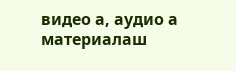видео а, аудио а материалаш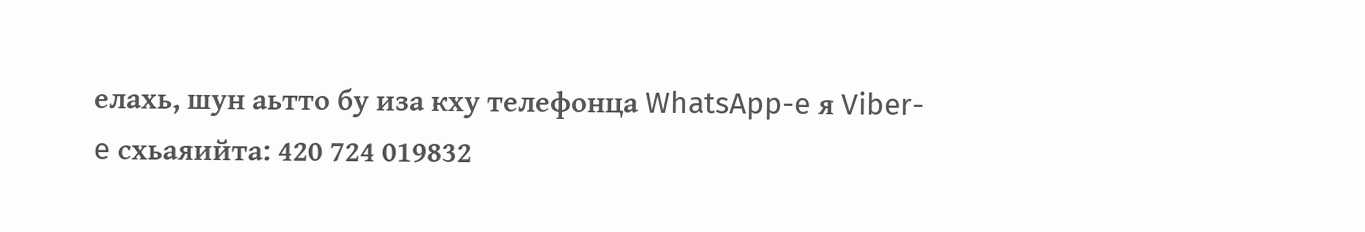елахь, шун аьтто бу иза кху телефонца WhatsApp-e я Viber-e схьаяийта: 420 724 019832